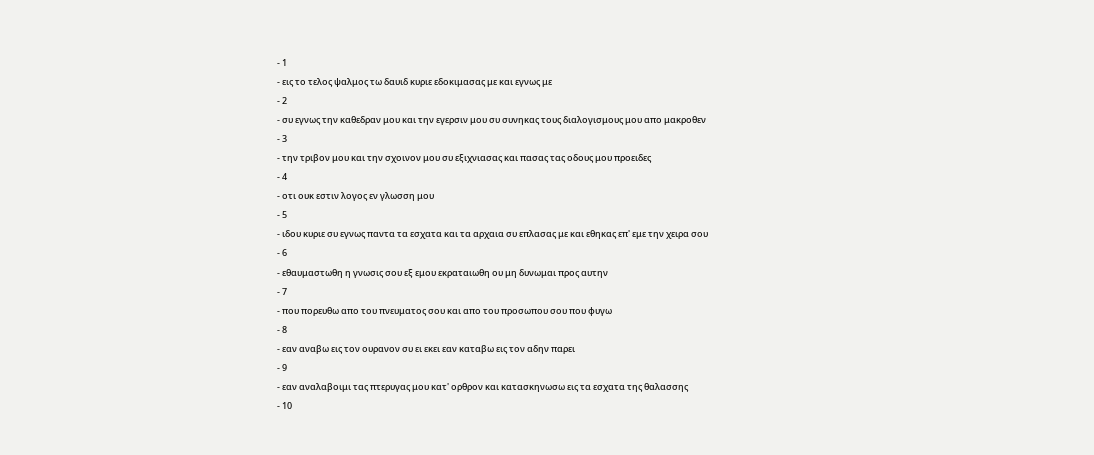- 1
- εις το τελος ψαλμος τω δαυιδ κυριε εδοκιμασας με και εγνως με
- 2
- συ εγνως την καθεδραν μου και την εγερσιν μου συ συνηκας τους διαλογισμους μου απο μακροθεν
- 3
- την τριβον μου και την σχοινον μου συ εξιχνιασας και πασας τας οδους μου προειδες
- 4
- οτι ουκ εστιν λογος εν γλωσση μου
- 5
- ιδου κυριε συ εγνως παντα τα εσχατα και τα αρχαια συ επλασας με και εθηκας επ' εμε την χειρα σου
- 6
- εθαυμαστωθη η γνωσις σου εξ εμου εκραταιωθη ου μη δυνωμαι προς αυτην
- 7
- που πορευθω απο του πνευματος σου και απο του προσωπου σου που φυγω
- 8
- εαν αναβω εις τον ουρανον συ ει εκει εαν καταβω εις τον αδην παρει
- 9
- εαν αναλαβοιμι τας πτερυγας μου κατ' ορθρον και κατασκηνωσω εις τα εσχατα της θαλασσης
- 10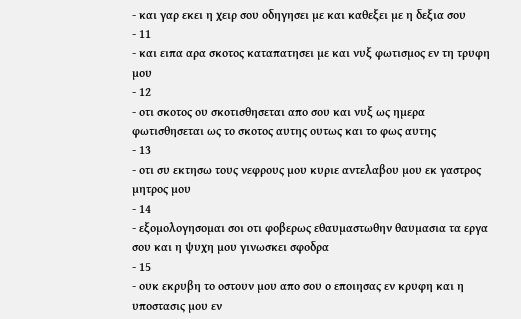- και γαρ εκει η χειρ σου οδηγησει με και καθεξει με η δεξια σου
- 11
- και ειπα αρα σκοτος καταπατησει με και νυξ φωτισμος εν τη τρυφη μου
- 12
- οτι σκοτος ου σκοτισθησεται απο σου και νυξ ως ημερα φωτισθησεται ως το σκοτος αυτης ουτως και το φως αυτης
- 13
- οτι συ εκτησω τους νεφρους μου κυριε αντελαβου μου εκ γαστρος μητρος μου
- 14
- εξομολογησομαι σοι οτι φοβερως εθαυμαστωθην θαυμασια τα εργα σου και η ψυχη μου γινωσκει σφοδρα
- 15
- ουκ εκρυβη το οστουν μου απο σου ο εποιησας εν κρυφη και η υποστασις μου εν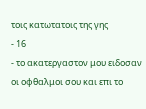τοις κατωτατοις της γης
- 16
- το ακατεργαστον μου ειδοσαν οι οφθαλμοι σου και επι το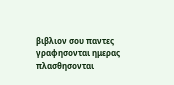βιβλιον σου παντες γραφησονται ημερας πλασθησονται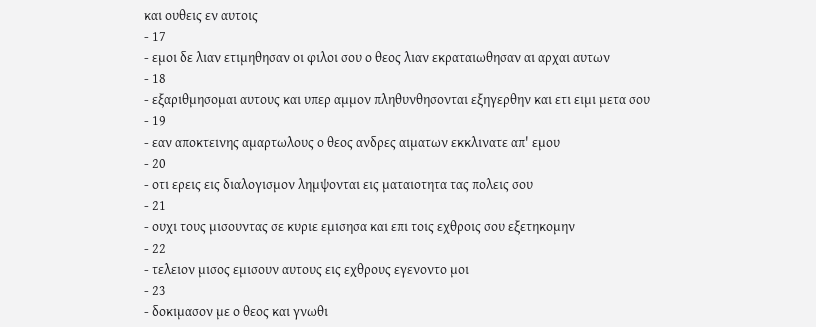και ουθεις εν αυτοις
- 17
- εμοι δε λιαν ετιμηθησαν οι φιλοι σου ο θεος λιαν εκραταιωθησαν αι αρχαι αυτων
- 18
- εξαριθμησομαι αυτους και υπερ αμμον πληθυνθησονται εξηγερθην και ετι ειμι μετα σου
- 19
- εαν αποκτεινης αμαρτωλους ο θεος ανδρες αιματων εκκλινατε απ' εμου
- 20
- οτι ερεις εις διαλογισμον λημψονται εις ματαιοτητα τας πολεις σου
- 21
- ουχι τους μισουντας σε κυριε εμισησα και επι τοις εχθροις σου εξετηκομην
- 22
- τελειον μισος εμισουν αυτους εις εχθρους εγενοντο μοι
- 23
- δοκιμασον με ο θεος και γνωθι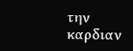την καρδιαν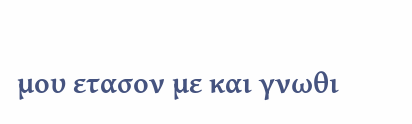μου ετασον με και γνωθι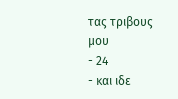τας τριβους μου
- 24
- και ιδε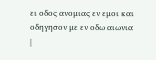ει οδος ανομιας εν εμοι και οδηγησον με εν οδω αιωνια
|